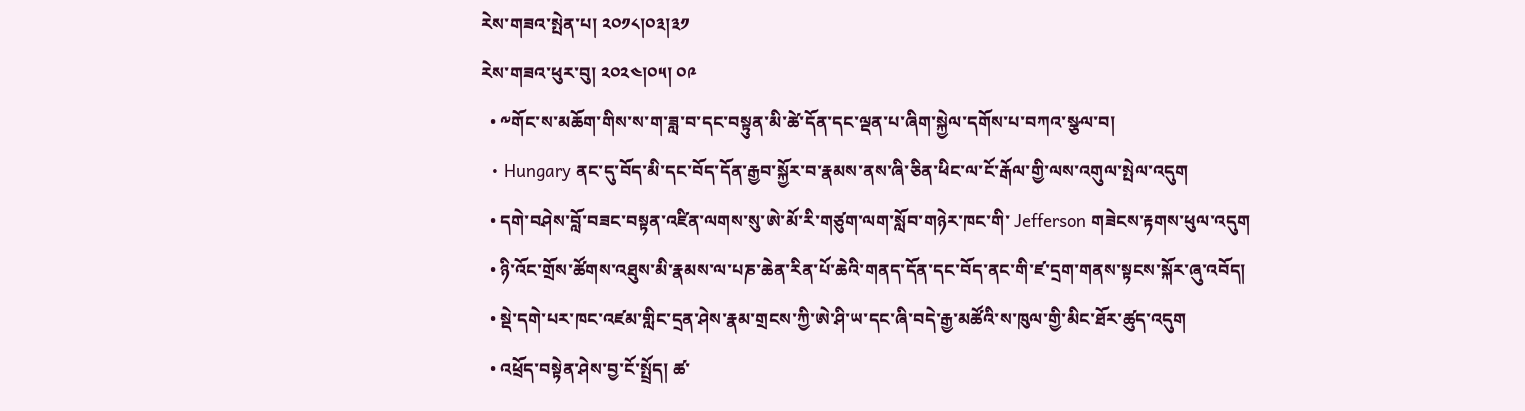རེས་གཟའ་སྤེན་པ། ༢༠༡༨།༠༣།༣༡
རེས་གཟའ་ཕུར་བུ། ༢༠༢༤།༠༥། ༠༩
  • ༸གོང་ས་མཆོག་གིས་ས་ག་ཟླ་བ་དང་བསྟུན་མི་ཚེ་དོན་དང་ལྡན་པ་ཞིག་སྐྱེལ་དགོས་པ་བཀའ་སྩལ་བ།
  • Hungary ནང་དུ་བོད་མི་དང་བོད་དོན་རྒྱབ་སྐྱོར་བ་རྣམས་ནས་ཞི་ཅིན་ཕིང་ལ་ངོ་རྒོལ་གྱི་ལས་འགུལ་སྤེལ་འདུག
  • དགེ་བཤེས་བློ་བཟང་བསྟན་འཛིན་ལགས་སུ་ཨེ་མོ་རི་གཙུག་ལག་སློབ་གཉེར་ཁང་གི་ Jefferson གཟེངས་རྟགས་ཕུལ་འདུག
  • ཉི་འོང་གྲོས་ཚོགས་འཐུས་མི་རྣམས་ལ་པཎ་ཆེན་རིན་པོ་ཆེའི་གནད་དོན་དང་བོད་ནང་གི་ཛ་དྲག་གནས་སྟངས་སྐོར་ཞུ་འབོད།
  • སྡེ་དགེ་པར་ཁང་འཛམ་གླིང་དྲན་ཤེས་རྣམ་གྲངས་ཀྱི་ཨེ་ཤི་ཡ་དང་ཞི་བདེ་རྒྱ་མཚོའི་ས་ཁུལ་གྱི་མིང་ཐོར་ཚུད་འདུག
  • འཕྲོད་བསྟེན་ཤེས་བྱ་ངོ་སྤྲོད། ཚ་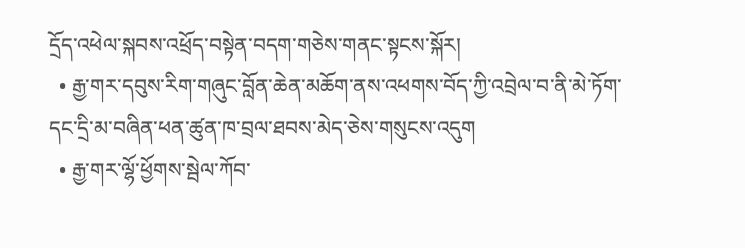དྲོད་འཕེལ་སྐབས་འཕྲོད་བསྟེན་བདག་གཅེས་གནང་སྟངས་སྐོར།
  • རྒྱ་གར་དབུས་རིག་གཞུང་བློན་ཆེན་མཆོག་ནས་འཕགས་བོད་ཀྱི་འབྲེལ་བ་ནི་མེ་ཏོག་དང་དྲི་མ་བཞིན་ཕན་ཚུན་ཁ་བྲལ་ཐབས་མེད་ཅེས་གསུངས་འདུག
  • རྒྱ་གར་ལྷོ་ཕྱོགས་སྦེལ་ཀོབ་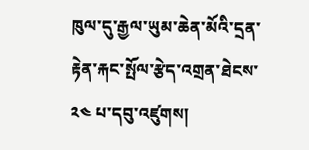ཁུལ་དུ་རྒྱལ་ཡུམ་ཆེན་མོའི་དྲན་རྟེན་རྐང་སྤོལ་རྩེད་འགྲན་ཐེངས་ ༢༤ པ་དབུ་འཛུགས།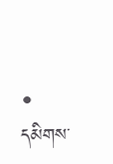• དམིགས་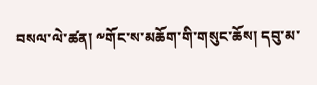བསལ་ལེ་ཚན། ༸གོང་ས་མཆོག་གི་གསུང་ཆོས། དབུ་མ་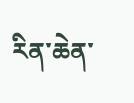རིན་ཆེན་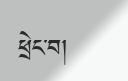ཕྲེང་བ།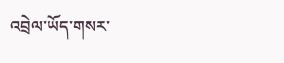འབྲེལ་ཡོད་གསར་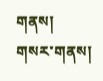གནས།
གསར་གནས།